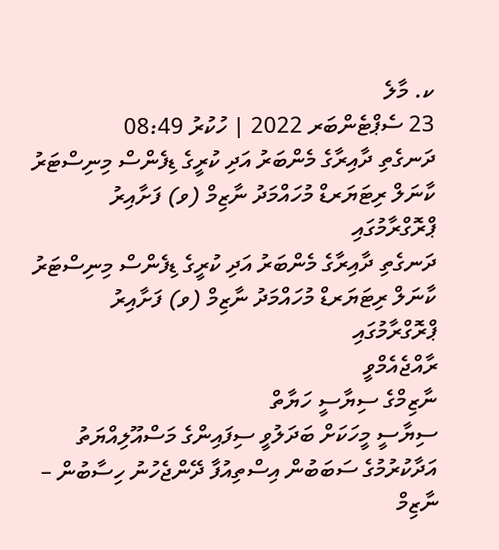ކ. މާލެ
23 ސެޕްޓެންބަރ 2022 | ހުކުރު 08:49
ދަނގެތި ދާއިރާގެ މެންބަރު އަދި ކުރީގެ ޑިފެންސް މިނިސްޓަރު ކާނަލް ރިޓަޔަރޑް މުހައްމަދު ނާޒިމް (ވ) ފަށާއިރު ޕްރޮގްރާމުގައި
ދަނގެތި ދާއިރާގެ މެންބަރު އަދި ކުރީގެ ޑިފެންސް މިނިސްޓަރު ކާނަލް ރިޓަޔަރޑް މުހައްމަދު ނާޒިމް (ވ) ފަށާއިރު ޕްރޮގްރާމުގައި
ރާއްޖެއެމްވީ
ނާޒިމްގެ ސިޔާސީ ހަޔާތް
ސިޔާސީ މީހަކަށް ބަދަލުވީ ސިފައިންގެ މަސްއޫލިއްޔަތު އަދާކުރުމުގެ ސަބަބުން އިސްތިއުފާ ދޭންޖެހުނު ހިސާބުން – ނާޒިމް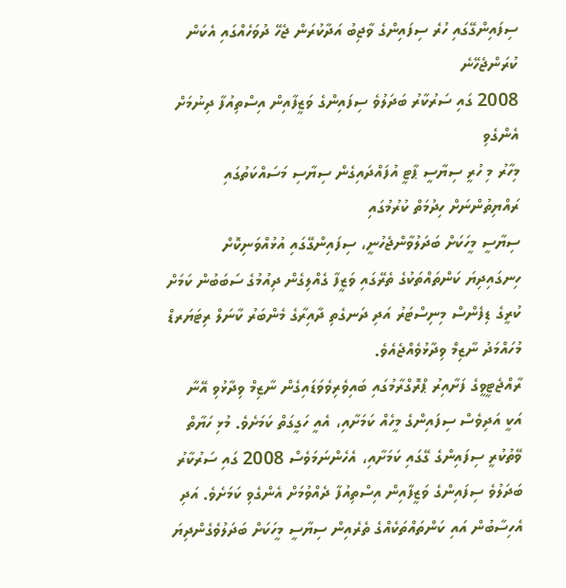ސިފައިންގޭގައި ހުރެ ސިފައިންގެ ވާޖިބު އަދާކުރަން ޖެހޭ ދުވަހެއްގައި އެކަން ކުރަންޖެހޭނެ
2008 ގައި ސަރުކާރު ބަދަލުވެ ސިފައިންގެ ވަޒީފާއިން އިސްތިއުފާ ދިނުމަށް އެންގެވި
މިހާރު މި ހުރީ ސިޔާސީ ޕާޓީ އުފައްދައިގެން ސިޔާސި މަސައްކަތުގައި ރައްޔިތުންނަށް ހިދުމަތް ކުރުމުގައި
ސިޔާސީ މީހަކަށް ބަދަލުވާންޖެހުނީ، ސިފައިންގޭގައި އުޅުއްވަނިކޮށް ހިނގައިދިޔަ ކަންތައްތަކުގެ ތެރޭގައި ވަޒީފާ ގެއްލިގެން ދިއުމުގެ ސަބަބުން ކަމަށް ކުރީގެ ޑިފެންސް މިނިސްޓަރު އަދި ދަނގެތި ދާއިރާގެ މެންބަރު ކާނަލް ރިޓަޔަރޑް މުހައްމަދު ނާޒިމް ވިދާޅުވެއްޖެއެވެ.
ރާއްޖެޓީވީގެ ފަށާއިރު ޕްރޮގްރާމުގައި ބައިވެރިވެވަޑައިގެން ނާޒިމް ވިދާޅުވި އޭނާ އަކީ އަދިވެސް ސިފައިންގެ މީހެއް ކަމަށާއި، އެއީ ހަގީގަތް ކަމަށެވެ. މުޅި ހަޔާތް ވޭތުކުރީ ސިފައިންގެ ގޭގައި ކަމަށާއި، އެހެންނަމަވެސް 2008 ގައި ސަރުކާރު ބަދަލުވެ ސިފައިންގެ ވަޒީފާއިން އިސްތިއުފާ ދެއްވުމަށް އެންގެވި ކަމަށެވެ. އަދި އެހިސާބުން އައި ކަންތައްތަކެއްގެ ތެރެއިން ސިޔާސީ މީހަކަށް ބަދަލުވެގެންދިޔަ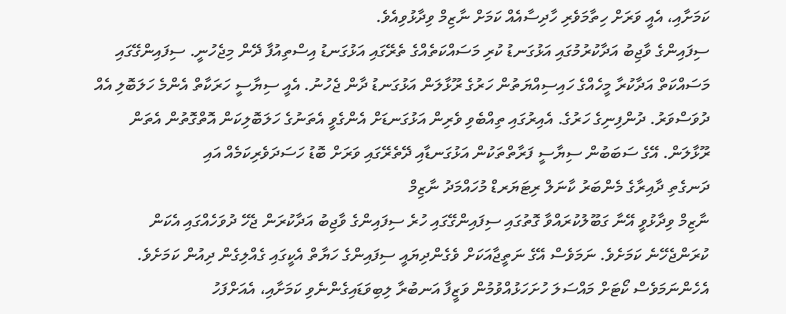ކަމަށާއި، އެއީ ވަރަށް ހިތާމަވެރި ހާދިސާއެއް ކަމަށް ނާޒިމް ވިދާޅުވިއެވެ.
ސިފައިންގެ ވާޖިބު އަދާކުރުމުގައި އަޅުގަނޑު ކުރި މަސައްކަތެއްގެ ތެރޭގައި އަޅުގަނޑު އިސްތިއުފާ ދޭން މިޖެހުނީ. ސިފައިންގޭގައި މަސައްކަތް އަދާކުރާ މީހެއްގެ ހައިސިއްޔަތުން ހަރުގެ ރޫޅާލަން އަޅުގަނޑު ދާން ޖެހުނު. އެއީ ސިޔާސީ ހަރަކާތް އެންމެ ހަލަބޮލި އެއް ދުވަސްވަރު. ދުންފިނިގެ ހަރުގެ. އެއިރުގައި ތިއްބެވި ވެރިން އަޅުގަނޑަށް އެންގެވީ އެތަނުގެ ހަލަބޮލިކަން އޮތްގޮތުން އެތަން ރޫޅާލަން. އޭގެ ސަބަބުން ސިޔާސީ ފަރާތްތަކުން އަޅުގަނޑާއި ދޭތެރޭގައި ވަރަށް ބޮޑު ހަސަދަވެރިކަމެއް އައި
ދަނގެތި ދާއިރާގެ މެންބަރު ކާނަލް ރިޓަޔަރޑް މުހައްމަދު ނާޒިމް
ނާޒިމް ވިދާޅުވީ އޭނާ ގަބޫލުކުރައްވާ ގޮތުގައި ސިފައިންގޭގައި ހުރެ ސިފައިންގެ ވާޖިބު އަދާކުރަން ޖެހޭ ދުވަހެއްގައި އެކަން ކުރަންޖެހޭނެ ކަމަށެވެ. ނަމަވެސް އޭގެ ނަތީޖާއަކަށް ވެގެންދިޔައީ ސިފައިންގެ ހަޔާތް އެކީގައި ގެއްލިގެން ދިއުން ކަމަށެވެ. އެހެންނަމަވެސް ކޯޓަށް މައްސަލަ ހުށަހަޅުއްވުމުން ވަޒީފާ އަނބުރާ ލިބިވަޑައިގެންނެވި ކަމަށާއި، އެއަށްފަހު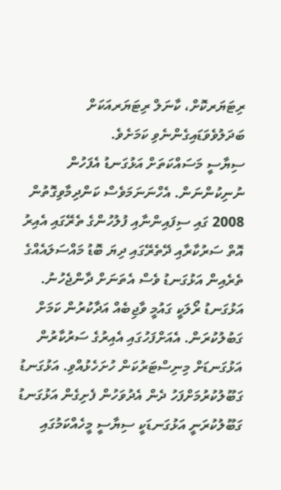ރިޓަޔަރކޮށް، ކާނަލް ރިޓަޔަރއަކަށް ބަދަލުވެވަޑައިގެންނެވި ކަމަށެވެ.
ސިޔާސީ މަސައްކަތަށް އަޅުގަނޑު އެފަހުން ނުނިކުންނަން. އެހްނަނަމަވެސް ކަންދިމާވިގޮތުން 2008 ގައި ސިފައިންނާއި ފުލުހުންގެ ތެރޭގައި އެއިރު އޮތް ސަރުކާރާއި ދޭތެރޭގައި ދިޔަ ބޮޑު މައްސަލައެއްގެ ތެރެއިން އަޅުގަނޑު ވެސް އެތަނަށް ދާންޖެހުނު. އަޅުގަނޑު ރޯލަކީ ގައުމީ ވާޖިބެއް އަދާކުރުން ކަމަށް ގަބުލުކުރަން. އެއަށްފަހުގައި އެއިރުގެ ސަރުކާރުން އަޅުގަނޑަށް މިނިސްޓަރުކަން ހުށަހެޅުއްވި. އަޅުގަނޑު ގަބޫލުކުރުމަށްފަހު ދެން އެދުވަހުން ފެށިގެން އަޅުގަނޑު ގަބޫލުކުރަނީ އަޅުގަނޑަކީ ސިޔާސީ މީހެއްކަމުގައި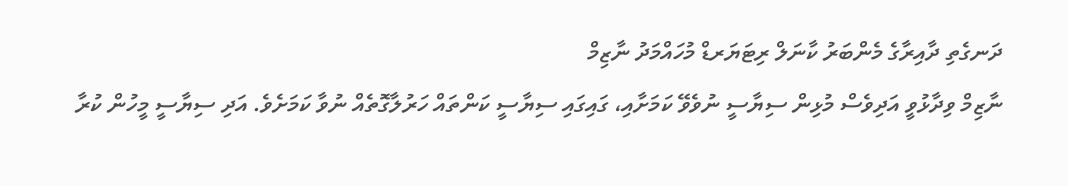ދަނގެތި ދާއިރާގެ މެންބަރު ކާނަލް ރިޓަޔަރޑް މުހައްމަދު ނާޒިމް
ނާޒިމް ވިދާޅުވީ އަދިވެސް މުޅިން ސިޔާސީ ނުވެވޭ ކަމަށާއި، ގައިގައި ސިޔާސީ ކަންތައް ހަރުލާގޮތެއް ނުވާ ކަމަށެވެ. އަދި ސިޔާސީ މީހުން ކުރާ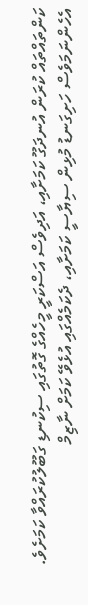ކަންތައްތައް ކުރަން އުނދަގޫ ކަމަށާއި، އަދިވެސް އަސްކަރީ މީހެއްގެ ގޮތުގައި ސިކުނޑި ގަބޫލުކުރައްވާ ކަމަށެވެ. އެހެންނަމަވެސް ހަށިގަނޑު މުޅިން ސިޔާސީ ކަމަށާއި، ދެކަމެއްގައި އުޅެވޭ ކަމަށް ނާޒިމް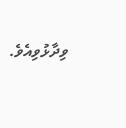ވިދާޅުވިއެވެ.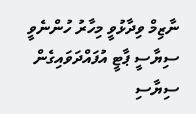ނާޒިމް ވިދާޅުވީ މިހާރު ހުންނެވީ ސިޔާސީ ޕާޓީ އުފައްދަވައިގެން ސިޔާސި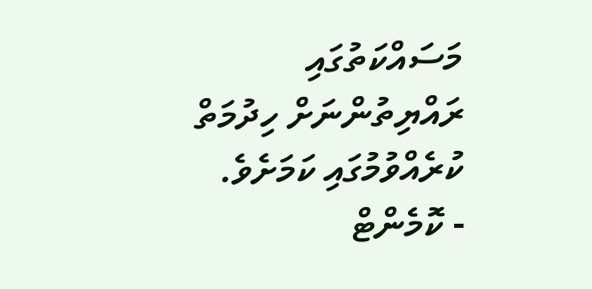މަސައްކަތުގައި ރައްޔިތުންނަށް ހިދުމަތް ކުރެއްވުމުގައި ކަމަށެވެ.
- ކޮމެންޓް